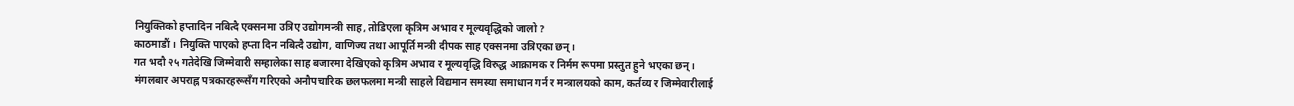नियुक्तिको हप्तादिन नबित्दै एक्सनमा उत्रिए उद्योगमन्त्री साह, तोडिएला कृत्रिम अभाव र मूल्यवृद्धिको जालो ?
काठमाडौं । नियुक्ति पाएको हप्ता दिन नबित्दै उद्योग, वाणिज्य तथा आपूर्ति मन्त्री दीपक साह एक्सनमा उत्रिएका छन्।
गत भदौ २५ गतेदेखि जिम्मेवारी सम्हालेका साह बजारमा देखिएको कृत्रिम अभाव र मूल्यवृद्धि विरुद्ध आक्रामक र निर्मम रूपमा प्रस्तुत हुने भएका छन्।
मंगलबार अपराह्न पत्रकारहरूसँग गरिएको अनौपचारिक छलफलमा मन्त्री साहले विद्यमान समस्या समाधान गर्न र मन्त्रालयको काम, कर्तव्य र जिम्मेवारीलाई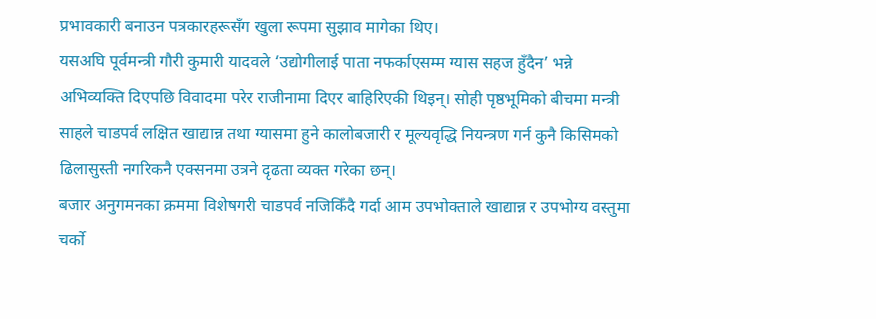प्रभावकारी बनाउन पत्रकारहरूसँग खुला रूपमा सुझाव मागेका थिए।
यसअघि पूर्वमन्त्री गौरी कुमारी यादवले ‘उद्योगीलाई पाता नफर्काएसम्म ग्यास सहज हुँदैन’ भन्ने अभिव्यक्ति दिएपछि विवादमा परेर राजीनामा दिएर बाहिरिएकी थिइन्। सोही पृष्ठभूमिको बीचमा मन्त्री साहले चाडपर्व लक्षित खाद्यान्न तथा ग्यासमा हुने कालोबजारी र मूल्यवृद्धि नियन्त्रण गर्न कुनै किसिमको ढिलासुस्ती नगरिकनै एक्सनमा उत्रने दृढता व्यक्त गरेका छन्।
बजार अनुगमनका क्रममा विशेषगरी चाडपर्व नजिकिँदै गर्दा आम उपभोक्ताले खाद्यान्न र उपभोग्य वस्तुमा चर्को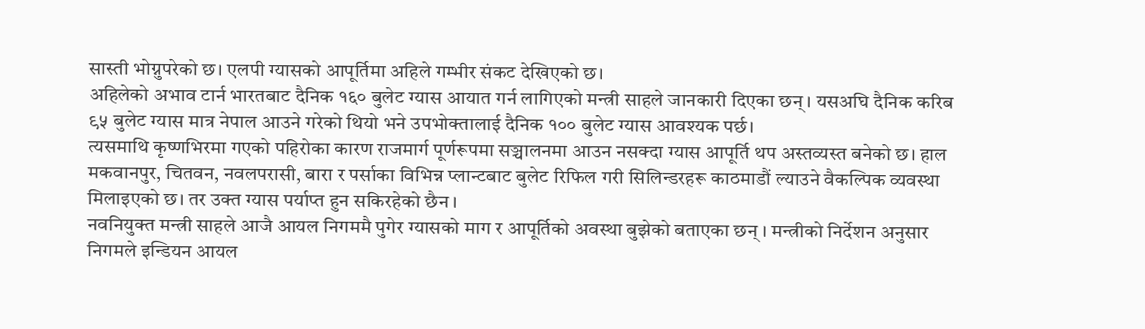सास्ती भोग्नुपरेको छ। एलपी ग्यासको आपूर्तिमा अहिले गम्भीर संकट देखिएको छ।
अहिलेको अभाव टार्न भारतबाट दैनिक १६० बुलेट ग्यास आयात गर्न लागिएको मन्त्री साहले जानकारी दिएका छन्। यसअघि दैनिक करिब ९५ बुलेट ग्यास मात्र नेपाल आउने गरेको थियो भने उपभोक्तालाई दैनिक १०० बुलेट ग्यास आवश्यक पर्छ।
त्यसमाथि कृष्णभिरमा गएको पहिरोका कारण राजमार्ग पूर्णरूपमा सञ्चालनमा आउन नसक्दा ग्यास आपूर्ति थप अस्तव्यस्त बनेको छ। हाल मकवानपुर, चितवन, नवलपरासी, बारा र पर्साका विभिन्न प्लान्टबाट बुलेट रिफिल गरी सिलिन्डरहरू काठमाडौं ल्याउने वैकल्पिक व्यवस्था मिलाइएको छ। तर उक्त ग्यास पर्याप्त हुन सकिरहेको छैन ।
नवनियुक्त मन्त्री साहले आजै आयल निगममै पुगेर ग्यासको माग र आपूर्तिको अवस्था बुझेको बताएका छन् । मन्त्रीको निर्देशन अनुसार निगमले इन्डियन आयल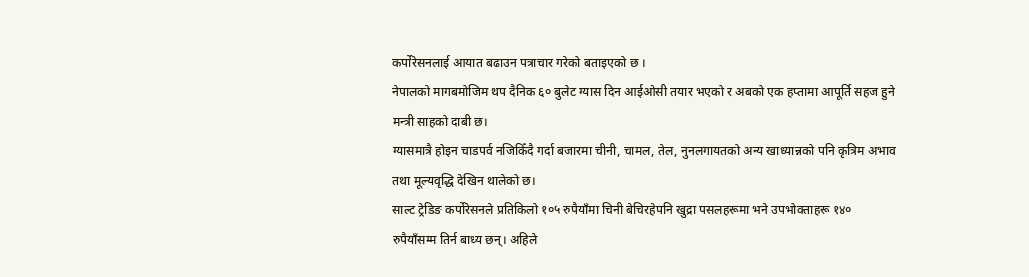कर्पोरेसनलाई आयात बढाउन पत्राचार गरेको बताइएको छ ।
नेपालको मागबमोजिम थप दैनिक ६० बुलेट ग्यास दिन आईओसी तयार भएको र अबको एक हप्तामा आपूर्ति सहज हुने मन्त्री साहको दाबी छ।
ग्यासमात्रै होइन चाडपर्व नजिकिँदै गर्दा बजारमा चीनी, चामल, तेल, नुनलगायतको अन्य खाध्यान्नको पनि कृत्रिम अभाव तथा मूल्यवृद्धि देखिन थालेको छ।
साल्ट ट्रेडिङ कर्पोरेसनले प्रतिकिलो १०५ रुपैयाँमा चिनी बेचिरहेपनि खुद्रा पसलहरूमा भने उपभोक्ताहरू १४० रुपैयाँसम्म तिर्न बाध्य छन्। अहिले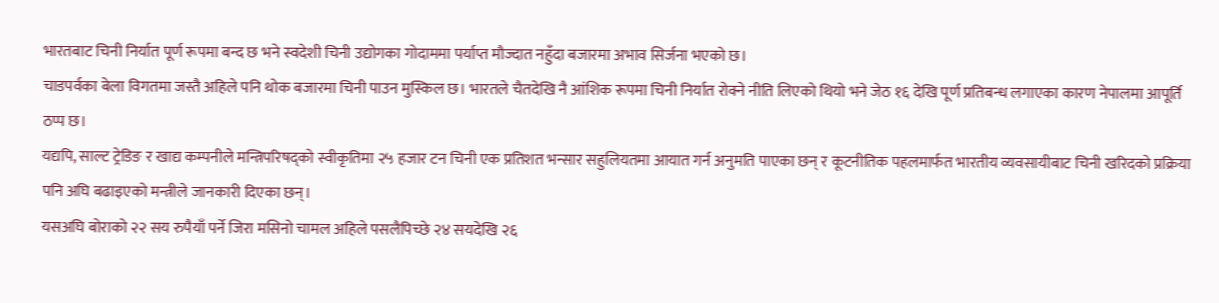भारतबाट चिनी निर्यात पूर्ण रूपमा बन्द छ भने स्वदेशी चिनी उद्योगका गोदाममा पर्याप्त मौज्दात नहुँदा बजारमा अभाव सिर्जना भएको छ।
चाडपर्वका बेला विगतमा जस्तै अहिले पनि थोक बजारमा चिनी पाउन मुस्किल छ। भारतले चैतदेखि नै आंशिक रूपमा चिनी निर्यात रोक्ने नीति लिएको थियो भने जेठ १६ देखि पूर्ण प्रतिबन्ध लगाएका कारण नेपालमा आपूर्ति ठप्प छ।
यद्यपि, साल्ट ट्रेडिङ र खाद्य कम्पनीले मन्त्रिपरिषद्को स्वीकृतिमा २५ हजार टन चिनी एक प्रतिशत भन्सार सहुलियतमा आयात गर्न अनुमति पाएका छन् र कूटनीतिक पहलमार्फत भारतीय व्यवसायीबाट चिनी खरिदको प्रक्रिया पनि अघि बढाइएको मन्त्रीले जानकारी दिएका छन्।
यसअघि बोराको २२ सय रुपैयाँ पर्ने जिरा मसिनो चामल अहिले पसलैपिच्छे २४ सयदेखि २६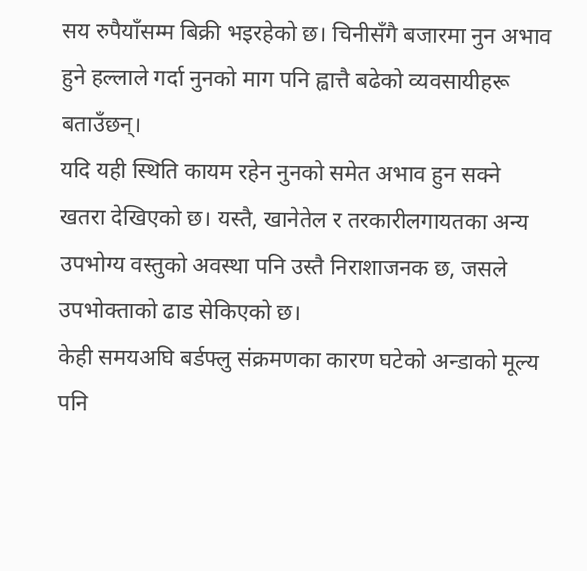सय रुपैयाँसम्म बिक्री भइरहेको छ। चिनीसँगै बजारमा नुन अभाव हुने हल्लाले गर्दा नुनको माग पनि ह्वात्तै बढेको व्यवसायीहरू बताउँछन्।
यदि यही स्थिति कायम रहेन नुनको समेत अभाव हुन सक्ने खतरा देखिएको छ। यस्तै, खानेतेल र तरकारीलगायतका अन्य उपभोग्य वस्तुको अवस्था पनि उस्तै निराशाजनक छ, जसले उपभोक्ताको ढाड सेकिएको छ।
केही समयअघि बर्डफ्लु संक्रमणका कारण घटेको अन्डाको मूल्य पनि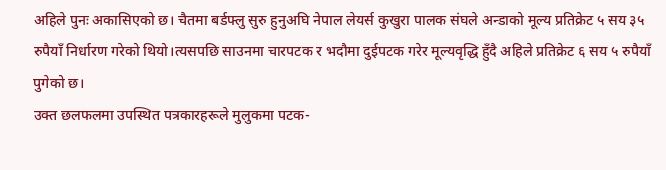अहिले पुनः अकासिएको छ। चैतमा बर्डफ्लु सुरु हुनुअघि नेपाल लेयर्स कुखुरा पालक संघले अन्डाको मूल्य प्रतिक्रेट ५ सय ३५ रुपैयाँ निर्धारण गरेको थियो।त्यसपछि साउनमा चारपटक र भदौमा दुईपटक गरेर मूल्यवृद्धि हुँदै अहिले प्रतिक्रेट ६ सय ५ रुपैयाँ पुगेको छ।
उक्त छलफलमा उपस्थित पत्रकारहरूले मुलुकमा पटक-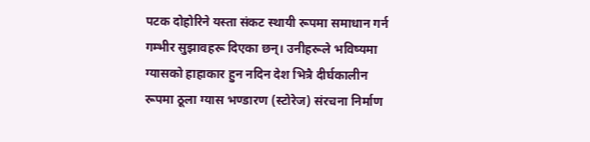पटक दोहोरिने यस्ता संकट स्थायी रूपमा समाधान गर्न गम्भीर सुझावहरू दिएका छन्। उनीहरूले भविष्यमा ग्यासको हाहाकार हुन नदिन देश भित्रै दीर्घकालीन रूपमा ठूला ग्यास भण्डारण (स्टोरेज) संरचना निर्माण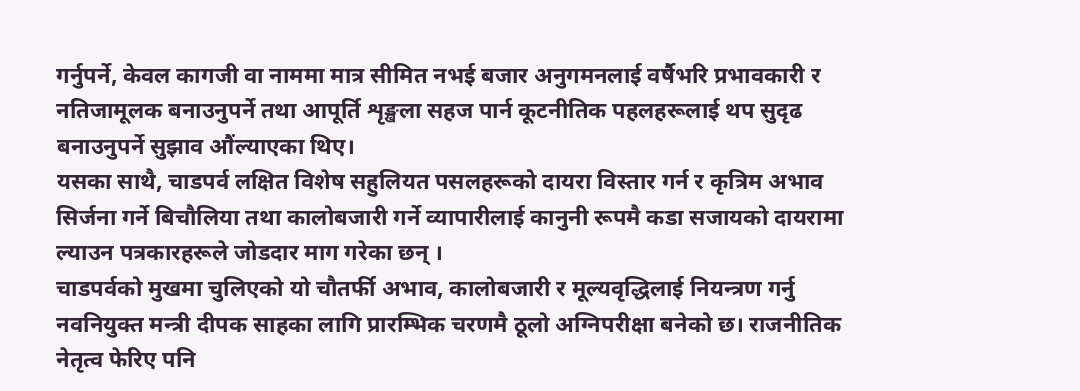गर्नुपर्ने, केवल कागजी वा नाममा मात्र सीमित नभई बजार अनुगमनलाई वर्षैभरि प्रभावकारी र नतिजामूलक बनाउनुपर्ने तथा आपूर्ति शृङ्खला सहज पार्न कूटनीतिक पहलहरूलाई थप सुदृढ बनाउनुपर्ने सुझाव औंल्याएका थिए।
यसका साथै, चाडपर्व लक्षित विशेष सहुलियत पसलहरूको दायरा विस्तार गर्न र कृत्रिम अभाव सिर्जना गर्ने बिचौलिया तथा कालोबजारी गर्ने व्यापारीलाई कानुनी रूपमै कडा सजायको दायरामा ल्याउन पत्रकारहरूले जोडदार माग गरेका छन् ।
चाडपर्वको मुखमा चुलिएको यो चौतर्फी अभाव, कालोबजारी र मूल्यवृद्धिलाई नियन्त्रण गर्नु नवनियुक्त मन्त्री दीपक साहका लागि प्रारम्भिक चरणमै ठूलो अग्निपरीक्षा बनेको छ। राजनीतिक नेतृत्व फेरिए पनि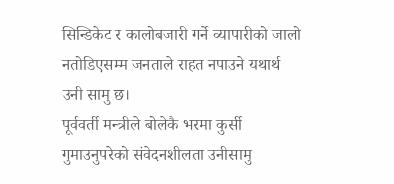सिन्डिकेट र कालोबजारी गर्ने व्यापारीको जालो नतोडिएसम्म जनताले राहत नपाउने यथार्थ उनी सामु छ।
पूर्ववर्ती मन्त्रीले बोलेकै भरमा कुर्सी गुमाउनुपरेको संवेदनशीलता उनीसामु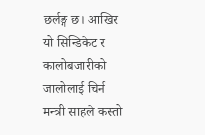छर्लङ्ग छ। आखिर यो सिन्डिकेट र कालोबजारीको जालोलाई चिर्न मन्त्री साहले कस्तो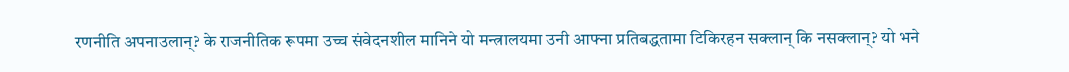रणनीति अपनाउलान्? के राजनीतिक रूपमा उच्च संवेदनशील मानिने यो मन्त्रालयमा उनी आफ्ना प्रतिबद्धतामा टिकिरहन सक्लान् कि नसक्लान्? यो भने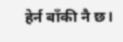हेर्न बाँकी नै छ।